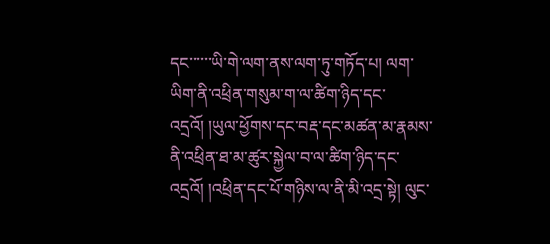དང་་་་་་ཡི་གེ་ལག་ནས་ལག་ཏུ་གཏོད་པ། ལག་ཡིག་ནི་འཕྲིན་གསུམ་ག་ལ་ཚིག་ཉིད་དང་འདྲའོ། །ཡུལ་ཕྱོགས་དང་བརྡ་དང་མཚན་མ་རྣམས་ནི་འཕྲིན་ཐ་མ་ཚུར་སྐྱེལ་བ་ལ་ཚིག་ཉིད་དང་འདྲའོ། །འཕྲིན་དང་པོ་གཉིས་ལ་ནི་མི་འདྲ་སྟེ། ལུང་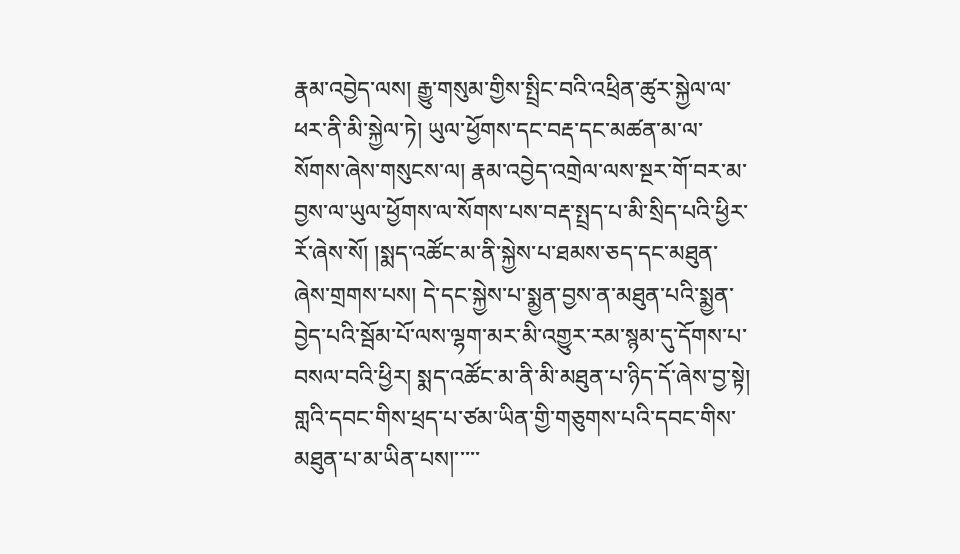རྣམ་འབྱེད་ལས། རྒྱུ་གསུམ་གྱིས་སྤྲིང་བའི་འཕྲིན་ཚུར་སྐྱེལ་ལ་ཕར་ནི་མི་སྐྱེལ་ཏེ། ཡུལ་ཕྱོགས་དང་བརྡ་དང་མཚན་མ་ལ་སོགས་ཞེས་གསུངས་ལ། རྣམ་འབྱེད་འགྲེལ་ལས་སྔར་གོ་བར་མ་བྱས་ལ་ཡུལ་ཕྱོགས་ལ་སོགས་པས་བརྡ་སྤྲད་པ་མི་སྲིད་པའི་ཕྱིར་རོ་ཞེས་སོ། །སྨད་འཚོང་མ་ནི་སྐྱེས་པ་ཐམས་ཅད་དང་མཐུན་ཞེས་གྲགས་པས། དེ་དང་སྐྱེས་པ་སྨྱན་བྱས་ན་མཐུན་པའི་སྨྱན་བྱེད་པའི་སྦོམ་པོ་ལས་ལྷག་མར་མི་འགྱུར་རམ་སྙམ་དུ་དོགས་པ་བསལ་བའི་ཕྱིར། སྨད་འཚོང་མ་ནི་མི་མཐུན་པ་ཉིད་དོ་ཞེས་བྱ་སྟེ། གླའི་དབང་གིས་ཕྲད་པ་ཙམ་ཡིན་གྱི་གཅུགས་པའི་དབང་གིས་མཐུན་པ་མ་ཡིན་པས།་་་་་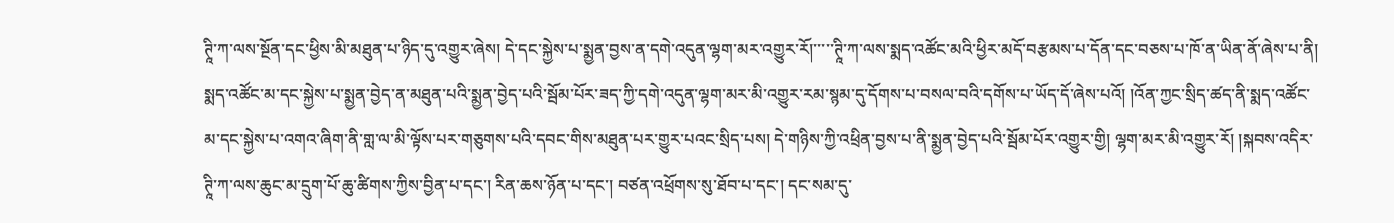ཊཱི་ཀ་ལས་སྔོན་དང་ཕྱིས་མི་མཐུན་པ་ཉིད་དུ་འགྱུར་ཞེས། དེ་དང་སྐྱེས་པ་སྨྱན་བྱས་ན་དགེ་འདུན་ལྷག་མར་འགྱུར་རོ།་་་་་ཊཱི་ཀ་ལས་སྨད་འཚོང་མའི་ཕྱིར་མདོ་བརྩམས་པ་དོན་དང་བཅས་པ་ཁོ་ན་ཡིན་ནོ་ཞེས་པ་ནི། སྨད་འཚོང་མ་དང་སྐྱེས་པ་སྨྱན་བྱེད་ན་མཐུན་པའི་སྨྱན་བྱེད་པའི་སྦོམ་པོར་ཟད་ཀྱི་དགེ་འདུན་ལྷག་མར་མི་འགྱུར་རམ་སྙམ་དུ་དོགས་པ་བསལ་བའི་དགོས་པ་ཡོད་དོ་ཞེས་པའོ། །འོན་ཀྱང་སྲིད་ཚད་ནི་སྨད་འཚོང་མ་དང་སྐྱེས་པ་འགའ་ཞིག་ནི་གླ་ལ་མི་ལྟོས་པར་གཅུགས་པའི་དབང་གིས་མཐུན་པར་གྱུར་པའང་སྲིད་པས། དེ་གཉིས་ཀྱི་འཕྲིན་བྱས་པ་ནི་སྨྱན་བྱེད་པའི་སྦོམ་པོར་འགྱུར་གྱི། ལྷག་མར་མི་འགྱུར་རོ། །སྐབས་འདིར་ཊཱི་ཀ་ལས་ཆུང་མ་དྲུག་པོ་ཆུ་ཚིགས་ཀྱིས་བྱིན་པ་དང་། རིན་ཆས་ཉོན་པ་དང་། བཙན་འཕྲོགས་སུ་ཐོབ་པ་དང་། དང་སམ་དུ་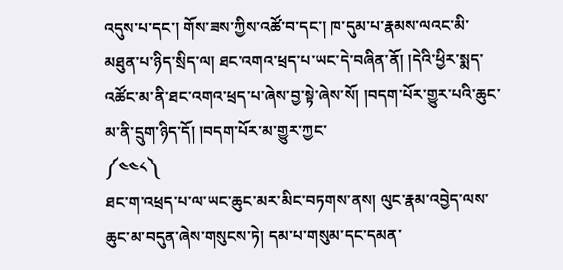འདུས་པ་དང་། གོས་ཟས་ཀྱིས་འཚོ་བ་དང་། ཁ་དུམ་པ་རྣམས་ལའང་མི་མཐུན་པ་ཉིད་སྲིད་ལ། ཐང་འགའ་ཕྲད་པ་ཡང་དེ་བཞིན་ནོ། །དེའི་ཕྱིར་སྨད་འཚོང་མ་ནི་ཐང་འགའ་ཕྲད་པ་ཞེས་བྱ་སྟེ་ཞེས་སོ། །བདག་པོར་གྱུར་པའི་ཆུང་མ་ནི་དྲུག་ཉིད་དོ། །བདག་པོར་མ་གྱུར་ཀྱང་
༼༤༤༨༽
ཐང་ག་འཕྲད་པ་ལ་ཡང་ཆུང་མར་མིང་བཏགས་ནས། ལུང་རྣམ་འབྱེད་ལས་ཆུང་མ་བདུན་ཞེས་གསུངས་ཏེ། དམ་པ་གསུམ་དང་དམན་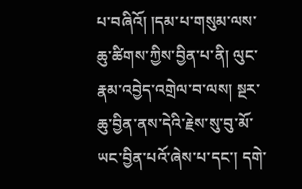པ་བཞིའོ། །དམ་པ་གསུམ་ལས་ཆུ་ཚིགས་ཀྱིས་བྱིན་པ་ནི། ལུང་རྣམ་འབྱེད་འགྲེལ་བ་ལས། སྔར་ཆུ་བྱིན་ནས་དེའི་རྗེས་སུ་བུ་མོ་ཡང་བྱིན་པའོ་ཞེས་པ་དང་། དགེ་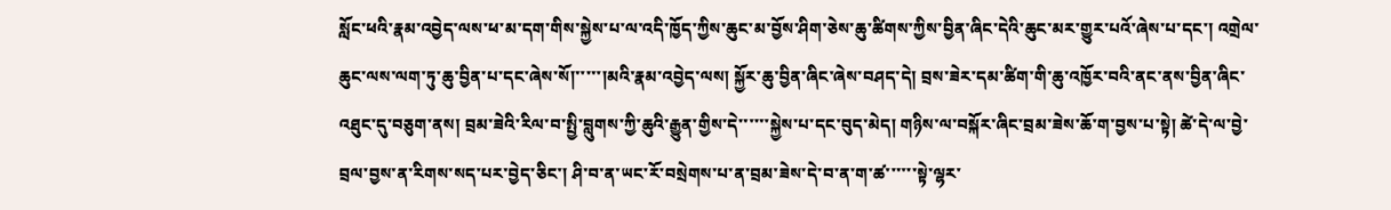སློང་ཕའི་རྣམ་འབྱེད་ལས་ཕ་མ་དག་གིས་སྐྱེས་པ་ལ་འདི་ཁྱོད་ཀྱིས་ཆུང་མ་བྱོས་ཤིག་ཅེས་ཆུ་ཚིགས་ཀྱིས་བྱིན་ཞིང་དེའི་ཆུང་མར་གྱུར་པའོ་ཞེས་པ་དང་། འགྲེལ་ཆུང་ལས་ལག་ཏུ་ཆུ་བྱིན་པ་དང་ཞེས་སོ།་་་་་།མའི་རྣམ་འབྱེད་ལས། སྐྱོར་ཆུ་བྱིན་ཞིང་ཞེས་བཤད་དེ། བྲས་ཟེར་དམ་ཚིག་གི་ཆུ་འཁྱོར་བའི་ནང་ནས་བྱིན་ཞིང་འཐུང་དུ་བཅུག་ནས། བྲམ་ཟེའི་རིལ་བ་སྤྱི་བླུགས་ཀྱི་ཆུའི་རྒྱུན་གྱིས་དེ་་་་་་སྐྱེས་པ་དང་བུད་མེད། གཉིས་ལ་བསྐོར་ཞིང་བྲམ་ཟེས་ཆོ་ག་བྱས་པ་སྟེ། ཚེ་དེ་ལ་བྱེ་བྲལ་བྱས་ན་རིགས་སད་པར་བྱེད་ཅིང་། ཤི་བ་ན་ཡང་རོ་བསྲེགས་པ་ན་བྲམ་ཟེས་དེ་བ་ན་ག་ཚ་་་་་་སྟེ་ལྷར་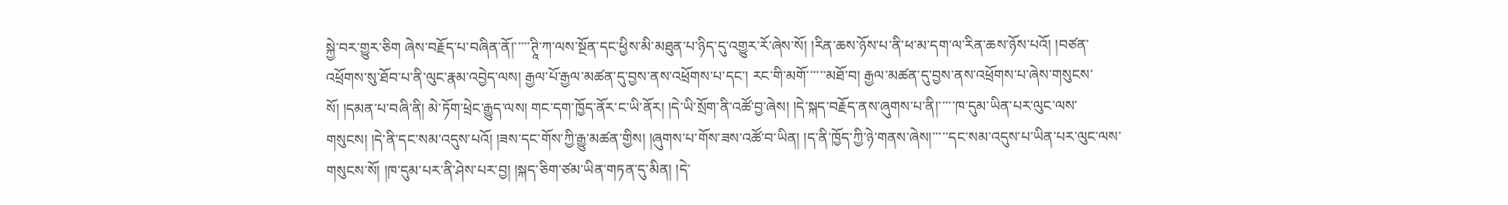སྐྱེ་བར་གྱུར་ཅིག ཞེས་བརྗོད་པ་བཞིན་ནོ།་་་་་ཊཱི་ཀ་ལས་སྔོན་དང་ཕྱིས་མི་མཐུན་པ་ཉིད་དུ་འགྱུར་རོ་ཞེས་སོ། །རིན་ཆས་ཉོས་པ་ནི་ཕ་མ་དག་ལ་རིན་ཆས་ཉོས་པའོ། །བཙན་འཕྲོགས་སུ་ཐོབ་པ་ནི་ལུང་རྣམ་འབྱེད་ལས། རྒྱལ་པོ་རྒྱལ་མཚན་དུ་བྱས་ནས་འཕྲོགས་པ་དང་། རང་གི་མགོ་་་་་་མཐོ་བ། རྒྱལ་མཚན་དུ་བྱས་ནས་འཕྲོགས་པ་ཞེས་གསུངས་སོ། །དམན་པ་བཞི་ནི། མེ་ཏོག་ཕྲེང་རྒྱུད་ལས། གང་དག་ཁྱོད་ནོར་ང་ཡི་ནོར། །དེ་ཡི་སྲོག་ནི་འཚོ་བྱ་ཞེས། །དེ་སྐད་བརྗོད་ནས་ཞུགས་པ་ནི།་་་་་ཁ་དུམ་ཡིན་པར་ལུང་ལས་གསུངས། །དེ་ནི་དང་སམ་འདུས་པའོ། །ཟས་དང་གོས་ཀྱི་རྒྱུ་མཚན་གྱིས། །ཞུགས་པ་གོས་ཟས་འཚོ་བ་ཡིན། །ད་ནི་ཁྱོད་ཀྱི་ཉེ་གནས་ཞེས།་་་་་དང་སམ་འདུས་པ་ཡིན་པར་ལུང་ལས་གསུངས་སོ། །ཁ་དུམ་པར་ནི་ཤེས་པར་བྱ། །སྐད་ཅིག་ཙམ་ཡིན་གཏན་དུ་མིན། །དེ་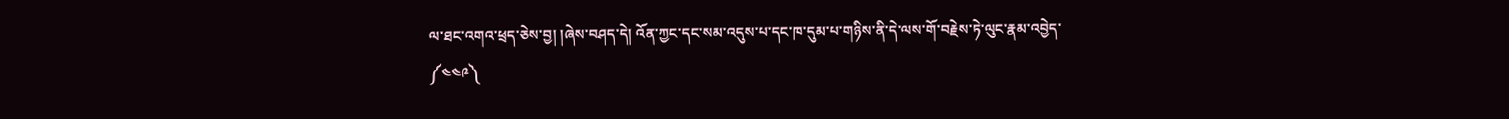ལ་ཐང་འགའ་ཕྲད་ཅེས་བྱ། །ཞེས་བཤད་དེ། འོན་ཀྱང་དང་སམ་འདུས་པ་དང་ཁ་དུམ་པ་གཉིས་ནི་དེ་ལས་གོ་བརྗེས་ཏེ་ལུང་རྣམ་འབྱེད་
༼༤༤༩༽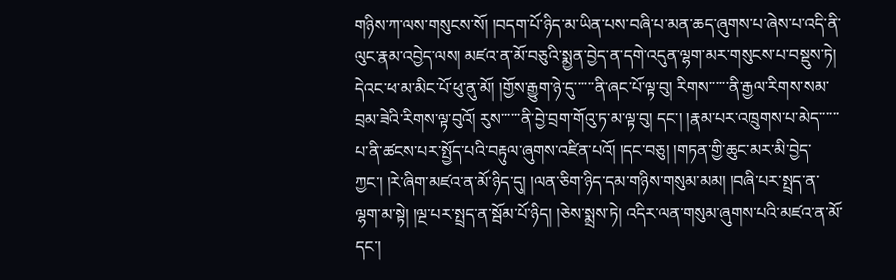གཉིས་ཀ་ལས་གསུངས་སོ། །བདག་པོ་ཉིད་མ་ཡིན་པས་བཞི་པ་མན་ཆད་ཞུགས་པ་ཞེས་པ་འདི་ནི་ལུང་རྣམ་འབྱེད་ལས། མཛའ་ན་མོ་བཅུའི་སྨྱན་བྱེད་ན་དགེ་འདུན་ལྷག་མར་གསུངས་པ་བསྡུས་ཏེ། དེའང་ཕ་མ་མིང་པོ་ཕུ་ནུ་མོ། །གྱོས་རྒྱུག་ཉེ་དུ་་་་་་ནི་ཞང་པོ་ལྟ་བུ། རིགས་་་་་་ནི་རྒྱལ་རིགས་སམ་བྲམ་ཟེའི་རིགས་ལྟ་བུའོ། རུས་་་་་་ནི་བྱེ་བྲག་གོའུ་ཏ་མ་ལྟ་བུ། དང་། །རྣམ་པར་འཁྲུགས་པ་མེད་་་་་་པ་ནི་ཚངས་པར་སྤྱོད་པའི་བརྟུལ་ཞུགས་འཛིན་པའོ། །དང་བཅུ། །གཏན་གྱི་ཆུང་མར་མི་བྱེད་ཀྱང་། །རེ་ཞིག་མཛའ་ན་མོ་ཉིད་དུ། །ལན་ཅིག་ཉིད་དམ་གཉིས་གསུམ་མམ། །བཞི་པར་སྤྲད་ན་ལྷག་མ་སྟེ། །ལྔ་པར་སྤྲད་ན་སྦོམ་པོ་ཉིད། །ཅེས་སྨྲས་ཏེ། འདིར་ལན་གསུམ་ཞུགས་པའི་མཛའ་ན་མོ་དང་།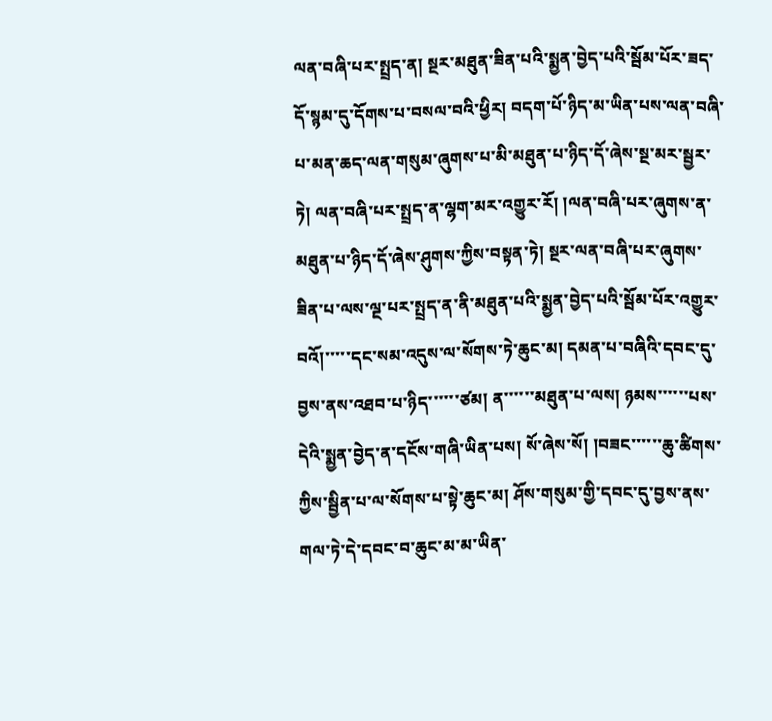ལན་བཞི་པར་སྤྲད་ན། སྔར་མཐུན་ཟིན་པའི་སྨྱན་བྱེད་པའི་སྦོམ་པོར་ཟད་དོ་སྙམ་དུ་དོགས་པ་བསལ་བའི་ཕྱིར། བདག་པོ་ཉིད་མ་ཡིན་པས་ལན་བཞི་པ་མན་ཆད་ལན་གསུམ་ཞུགས་པ་མི་མཐུན་པ་ཉིད་དོ་ཞེས་སྔ་མར་སྦྱར་ཏེ། ལན་བཞི་པར་སྤྲད་ན་ལྷག་མར་འགྱུར་རོ། །ལན་བཞི་པར་ཞུགས་ན་མཐུན་པ་ཉིད་དོ་ཞེས་ཤུགས་ཀྱིས་བསྟན་ཏེ། སྔར་ལན་བཞི་པར་ཞུགས་ཟིན་པ་ལས་ལྔ་པར་སྤྲད་ན་ནི་མཐུན་པའི་སྨྱན་བྱེད་པའི་སྦོམ་པོར་འགྱུར་བའོ།་་་་་དང་སམ་འདུས་ལ་སོགས་ཏེ་ཆུང་མ། དམན་པ་བཞིའི་དབང་དུ་བྱས་ནས་འཐབ་པ་ཉིད་་་་་་ཙམ། ན་་་་་་མཐུན་པ་ལས། ཉམས་་་་་་པས་དེའི་སྨྱན་བྱེད་ན་དངོས་གཞི་ཡིན་པས། སོ་ཞེས་སོ། །བཟང་་་་་་ཆུ་ཚིགས་ཀྱིས་སྦྱིན་པ་ལ་སོགས་པ་སྟེ་ཆུང་མ། ཤོས་གསུམ་གྱི་དབང་དུ་བྱས་ནས་གལ་ཏེ་དེ་དབང་བ་ཆུང་མ་མ་ཡིན་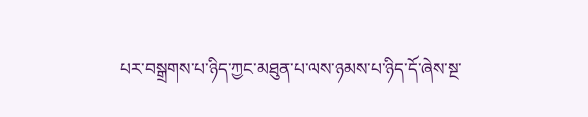པར་བསྒྲགས་པ་ཉིད་ཀྱང་མཐུན་པ་ལས་ཉམས་པ་ཉིད་དོ་ཞེས་སྔ་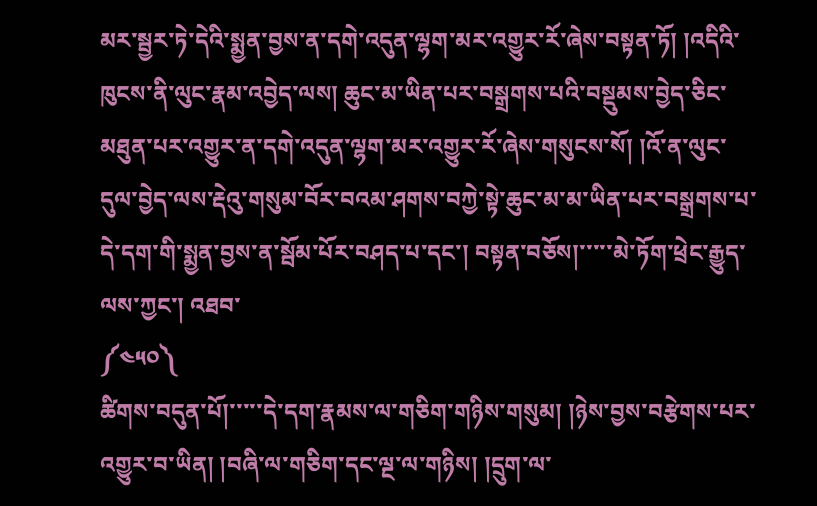མར་སྦྱར་ཏེ་དེའི་སྨྱན་བྱས་ན་དགེ་འདུན་ལྷག་མར་འགྱུར་རོ་ཞེས་བསྟན་ཏོ། །འདིའི་ཁུངས་ནི་ལུང་རྣམ་འབྱེད་ལས། ཆུང་མ་ཡིན་པར་བསྒྲགས་པའི་བསྡུམས་བྱེད་ཅིང་མཐུན་པར་འགྱུར་ན་དགེ་འདུན་ལྷག་མར་འགྱུར་རོ་ཞེས་གསུངས་སོ། །འོ་ན་ལུང་དུལ་བྱེད་ལས་རྡེའུ་གསུམ་བོར་བའམ་ཤགས་བཀྱེ་སྟེ་ཆུང་མ་མ་ཡིན་པར་བསྒྲགས་པ་དེ་དག་གི་སྨྱན་བྱས་ན་སྦོམ་པོར་བཤད་པ་དང་། བསྟན་བཅོས།་་་་་མེ་ཏོག་ཕྲེང་རྒྱུད་ལས་ཀྱང་། འཐབ་
༼༤༥༠༽
ཚིགས་བདུན་པོ།་་་་་དེ་དག་རྣམས་ལ་གཅིག་གཉིས་གསུམ། །ཉེས་བྱས་བརྩེགས་པར་འགྱུར་བ་ཡིན། །བཞི་ལ་གཅིག་དང་ལྔ་ལ་གཉིས། །དྲུག་ལ་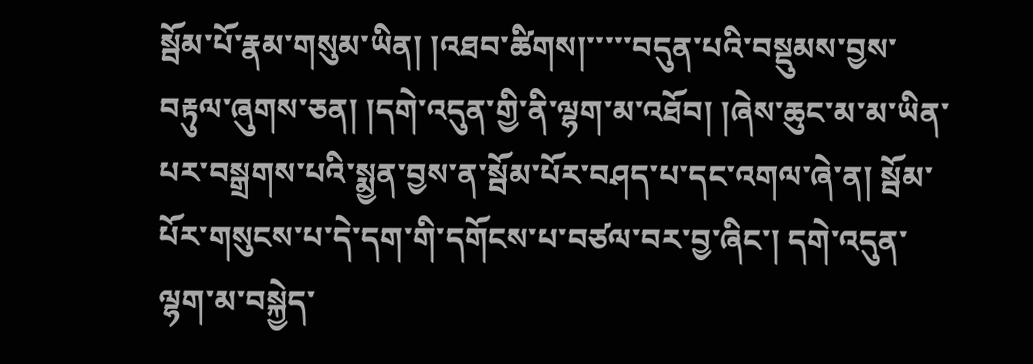སྦོམ་པོ་རྣམ་གསུམ་ཡིན། །འཐབ་ཚིགས།་་་་་བདུན་པའི་བསྡུམས་བྱས་བརྟུལ་ཞུགས་ཅན། །དགེ་འདུན་གྱི་ནི་ལྷག་མ་འཐོབ། །ཞེས་ཆུང་མ་མ་ཡིན་པར་བསྒྲགས་པའི་སྨྱན་བྱས་ན་སྦོམ་པོར་བཤད་པ་དང་འགལ་ཞེ་ན། སྦོམ་པོར་གསུངས་པ་དེ་དག་གི་དགོངས་པ་བཙལ་བར་བྱ་ཞིང་། དགེ་འདུན་ལྷག་མ་བསྐྱེད་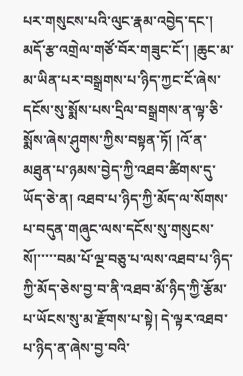པར་གསུངས་པའི་ལུང་རྣམ་འབྱེད་དང་། མདོ་རྩ་འགྲེལ་གཙོ་བོར་གཟུང་ངོ་། །ཆུང་མ་མ་ཡིན་པར་བསྒྲགས་པ་ཉིད་ཀྱང་ངོ་ཞེས་དངོས་སུ་སྨོས་པས་དྲིལ་བསྒྲགས་ན་ལྟ་ཅི་སྨོས་ཞེས་ཤུགས་ཀྱིས་བསྟན་ཏོ། །འོ་ན་མཐུན་པ་ཉམས་བྱེད་ཀྱི་འཐབ་ཚིགས་དུ་ཡོད་ཅེ་ན། འཐབ་པ་ཉིད་ཀྱི་མོད་ལ་སོགས་པ་བདུན་གཞུང་ལས་དངོས་སུ་གསུངས་སོ།་་་་་བམ་པོ་ལྔ་བཅུ་པ་ལས་འཐབ་པ་ཉིད་ཀྱི་མོད་ཅེས་བྱ་བ་ནི་འཐབ་མོ་ཉིད་ཀྱི་རྩོམ་པ་ཡོངས་སུ་མ་རྫོགས་པ་སྟེ། དེ་ལྟར་འཐབ་པ་ཉིད་ན་ཞེས་བྱ་བའི་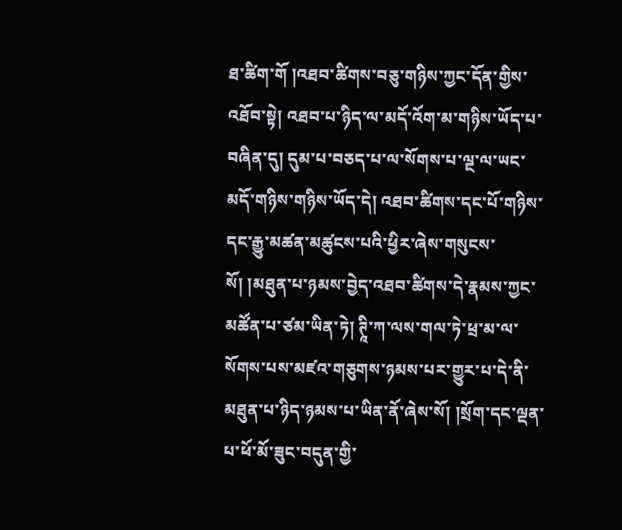ཐ་ཚིག་གོ །འཐབ་ཚིགས་བཅུ་གཉིས་ཀྱང་དོན་གྱིས་འཐོབ་སྟེ། འཐབ་པ་ཉིད་ལ་མདོ་འོག་མ་གཉིས་ཡོད་པ་བཞིན་དུ། དུམ་པ་བཅད་པ་ལ་སོགས་པ་ལྔ་ལ་ཡང་མདོ་གཉིས་གཉིས་ཡོད་དེ། འཐབ་ཚིགས་དང་པོ་གཉིས་དང་རྒྱུ་མཚན་མཚུངས་པའི་ཕྱིར་ཞེས་གསུངས་སོ། །མཐུན་པ་ཉམས་བྱེད་འཐབ་ཚིགས་དེ་རྣམས་ཀྱང་མཚོན་པ་ཙམ་ཡིན་ཏེ། ཊཱི་ཀ་ལས་གལ་ཏེ་ཕྲ་མ་ལ་སོགས་པས་མཛའ་གཅུགས་ཉམས་པར་གྱུར་པ་དེ་ནི་མཐུན་པ་ཉིད་ཉམས་པ་ཡིན་ནོ་ཞེས་སོ། །སྲོག་དང་ལྡན་པ་ཕོ་མོ་ཟུང་བདུན་གྱི་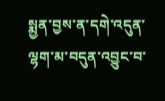སྨྱན་བྱས་ན་དགེ་འདུན་ལྷག་མ་བདུན་འབྱུང་བ་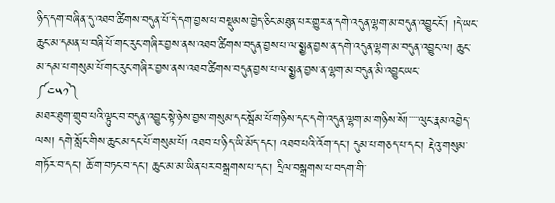ཉིད་དག་བཞིན་དུ་འཐབ་ཚིགས་བདུན་པོ་དེ་དག་བྱས་པ་བསྡུམས་བྱེད་ཅིང་མཐུན་པར་གྱུར་ན་དགེ་འདུན་ལྷག་མ་བདུན་འབྱུང་ངོ་། །དེ་ཡང་ཆུང་མ་དམན་པ་བཞི་པོ་གང་རུང་གཞིར་བྱས་ནས་འཐབ་ཚིགས་བདུན་བྱས་པ་ལ་སྨྱན་བྱས་ན་དགེ་འདུན་ལྷག་མ་བདུན་འབྱུང་ལ། ཆུང་མ་དམ་པ་གསུམ་པོ་གང་རུང་གཞིར་བྱས་ནས་འཐབ་ཚིགས་བདུན་བྱས་པ་ལ་སྨྱན་བྱས་ན་ལྷག་མ་བདུན་མི་འབྱུང་ཡང་
༼༤༥༡༽
མཐར་ཐུག་གྲུབ་པའི་ལྟུང་བ་བདུན་འབྱུང་སྟེ་ཉེས་བྱས་གསུམ་དང་སྦོམ་པོ་གཉིས་དང་དགེ་འདུན་ལྷག་མ་གཉིས་སོ།་་་་་ལུང་རྣམ་འབྱེད་ལས། དགེ་སློང་གིས་ཆུང་མ་དང་པོ་གསུམ་པོ། འཐབ་པ་ཉིད་ཡི་མོད་དང་། འཐབ་པའི་འོག་དང་། དུམ་པ་གཅད་པ་དང་། རྡེའུ་གསུམ་གཏོར་བ་དང་། ཆོ་ག་བཏང་བ་དང་། ཆུང་མ་མ་ཡིན་པར་བསྒྲགས་པ་དང་། དྲིལ་བསྒྲགས་པ་བདག་གི་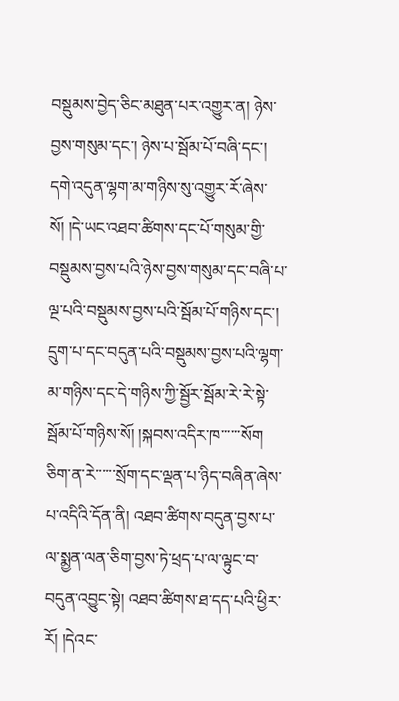བསྡུམས་བྱེད་ཅིང་མཐུན་པར་འགྱུར་ན། ཉེས་བྱས་གསུམ་དང་། ཉེས་པ་སྦོམ་པོ་བཞི་དང་། དགེ་འདུན་ལྷག་མ་གཉིས་སུ་འགྱུར་རོ་ཞེས་སོ། །དེ་ཡང་འཐབ་ཚིགས་དང་པོ་གསུམ་གྱི་བསྡུམས་བྱས་པའི་ཉེས་བྱས་གསུམ་དང་བཞི་པ་ལྔ་པའི་བསྡུམས་བྱས་པའི་སྦོམ་པོ་གཉིས་དང་། དྲུག་པ་དང་བདུན་པའི་བསྡུམས་བྱས་པའི་ལྷག་མ་གཉིས་དང་དེ་གཉིས་ཀྱི་སྦྱོར་སྦོམ་རེ་རེ་སྟེ་སྦོམ་པོ་གཉིས་སོ། །སྐབས་འདིར་ཁ་་་་་་སོག ཅིག་ན་རེ་་་་་་སྲོག་དང་ལྡན་པ་ཉིད་བཞིན་ཞེས་པ་འདིའི་དོན་ནི། འཐབ་ཚིགས་བདུན་བྱས་པ་ལ་སྨྱན་ལན་ཅིག་བྱས་ཏེ་ཕྲད་པ་ལ་ལྟུང་བ་བདུན་འབྱུང་སྟེ། འཐབ་ཚིགས་ཐ་དད་པའི་ཕྱིར་རོ། །དེའང་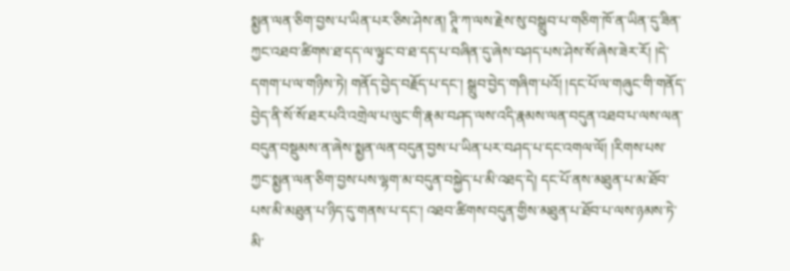སྨྱན་ལན་ཅིག་བྱས་པ་ཡིན་པར་ཅིས་ཤེས་ན། ཊཱི་ཀ་ལས་རྗེས་སུ་བསྒྲུབ་པ་གཅིག་ཁོ་ན་ཡིན་དུ་ཟིན་ཀྱང་འཐབ་ཚིགས་ཐ་དད་ལ་ལྟུང་བ་ཐ་དད་པ་བཞིན་དུ་ཞེས་བཤད་པས་ཤེས་སོ་ཞེས་ཟེར་རོ། །དེ་དགག་པ་ལ་གཉིས་ཏེ། གནོད་བྱེད་བརྗོད་པ་དང་། སྒྲུབ་བྱེད་གཞིག་པའོ། །དང་པོ་ལ་གཞུང་གི་གནོད་བྱེད་ནི་སོ་སོ་ཐར་པའི་འགྲེལ་པ་ལུང་གི་རྣམ་བཤད་ལས་འདི་རྣམས་ལན་བདུན་འཐབ་པ་ལས་ལན་བདུན་བསྡུམས་ན་ཞེས་སྨྱན་ལན་བདུན་བྱས་པ་ཡིན་པར་བཤད་པ་དང་འགལ་ལོ། །རིགས་པས་ཀྱང་སྨྱན་ལན་ཅིག་བྱས་པས་ལྷག་མ་བདུན་བསྐྱེད་པ་མི་འཐད་དེ། དང་པོ་ནས་མཐུན་པ་མ་ཐོབ་པས་མི་མཐུན་པ་ཉིད་དུ་གནས་པ་དང་། འཐབ་ཚིགས་བདུན་གྱིས་མཐུན་པ་ཐོབ་པ་ལས་ཉམས་ཏེ་མི་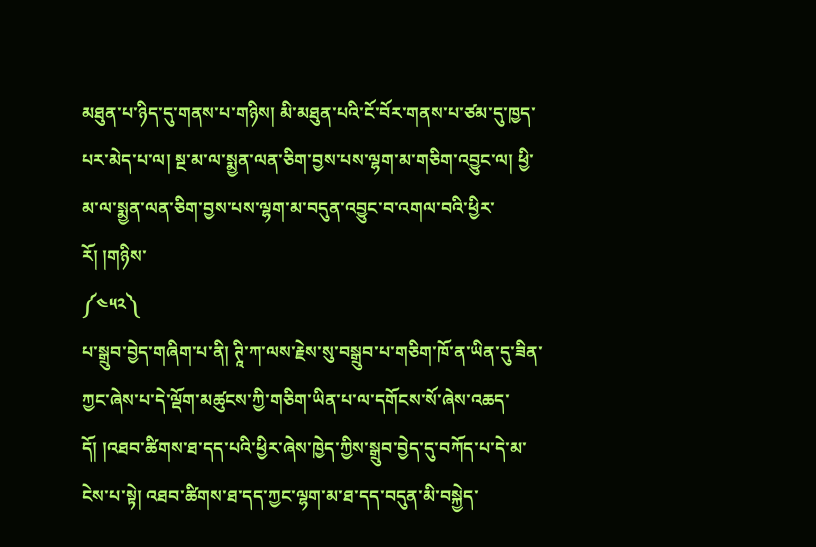མཐུན་པ་ཉིད་དུ་གནས་པ་གཉིས། མི་མཐུན་པའི་ངོ་བོར་གནས་པ་ཙམ་དུ་ཁྱད་པར་མེད་པ་ལ། སྔ་མ་ལ་སྨྱན་ལན་ཅིག་བྱས་པས་ལྷག་མ་གཅིག་འབྱུང་ལ། ཕྱི་མ་ལ་སྨྱན་ལན་ཅིག་བྱས་པས་ལྷག་མ་བདུན་འབྱུང་བ་འགལ་བའི་ཕྱིར་རོ། །གཉིས་
༼༤༥༢༽
པ་སྒྲུབ་བྱེད་གཞིག་པ་ནི། ཊཱི་ཀ་ལས་རྗེས་སུ་བསྒྲུབ་པ་གཅིག་ཁོ་ན་ཡིན་དུ་ཟིན་ཀྱང་ཞེས་པ་དེ་ལྡོག་མཚུངས་ཀྱི་གཅིག་ཡིན་པ་ལ་དགོངས་སོ་ཞེས་འཆད་དོ། །འཐབ་ཚིགས་ཐ་དད་པའི་ཕྱིར་ཞེས་ཁྱེད་ཀྱིས་སྒྲུབ་བྱེད་དུ་བཀོད་པ་དེ་མ་ངེས་པ་སྟེ། འཐབ་ཚིགས་ཐ་དད་ཀྱང་ལྷག་མ་ཐ་དད་བདུན་མི་བསྐྱེད་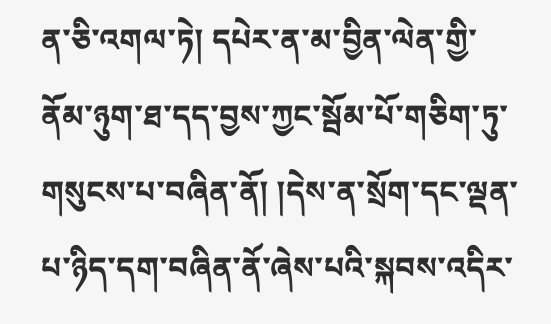ན་ཅི་འགལ་ཏེ། དཔེར་ན་མ་བྱིན་ལེན་གྱི་ནོམ་ཉུག་ཐ་དད་བྱས་ཀྱང་སྦོམ་པོ་གཅིག་ཏུ་གསུངས་པ་བཞིན་ནོ། །དེས་ན་སྲོག་དང་ལྡན་པ་ཉིད་དག་བཞིན་ནོ་ཞེས་པའི་སྐབས་འདིར་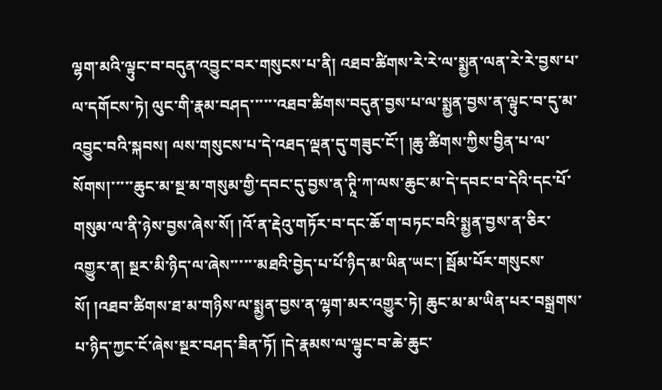ལྷག་མའི་ལྟུང་བ་བདུན་འབྱུང་བར་གསུངས་པ་ནི། འཐབ་ཚིགས་རེ་རེ་ལ་སྨྱན་ལན་རེ་རེ་བྱས་པ་ལ་དགོངས་ཏེ། ལུང་གི་རྣམ་བཤད་་་་་་འཐབ་ཚིགས་བདུན་བྱས་པ་ལ་སྨྱན་བྱས་ན་ལྟུང་བ་དུ་མ་འབྱུང་བའི་སྐབས། ལས་གསུངས་པ་དེ་འཐད་ལྡན་དུ་གཟུང་ངོ་། །ཆུ་ཚིགས་ཀྱིས་བྱིན་པ་ལ་སོགས།་་་་་ཆུང་མ་སྔ་མ་གསུམ་གྱི་དབང་དུ་བྱས་ན་ཊཱི་ཀ་ལས་ཆུང་མ་དེ་དབང་བ་དེའི་དང་པོ་གསུམ་ལ་ནི་ཉེས་བྱས་ཞེས་སོ། །འོ་ན་རྡེའུ་གཏོར་བ་དང་ཆོ་ག་བཏང་བའི་སྨྱན་བྱས་ན་ཅིར་འགྱུར་ན། སྔར་མི་ཉིད་ལ་ཞེས་་་་་་མཐའི་བྱེད་པ་པོ་ཉིད་མ་ཡིན་ཡང་། སྦོམ་པོར་གསུངས་སོ། །འཐབ་ཚིགས་ཐ་མ་གཉིས་ལ་སྨྱན་བྱས་ན་ལྷག་མར་འགྱུར་ཏེ། ཆུང་མ་མ་ཡིན་པར་བསྒྲགས་པ་ཉིད་ཀྱང་ངོ་ཞེས་སྔར་བཤད་ཟིན་ཏོ། །དེ་རྣམས་ལ་ལྟུང་བ་ཆེ་ཆུང་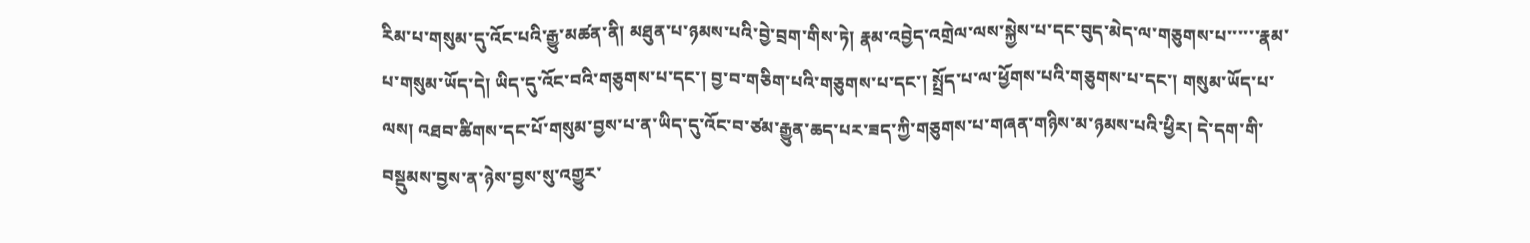རིམ་པ་གསུམ་དུ་འོང་པའི་རྒྱུ་མཚན་ནི། མཐུན་པ་ཉམས་པའི་བྱེ་བྲག་གིས་ཏེ། རྣམ་འབྱེད་འགྲེལ་ལས་སྐྱེས་པ་དང་བུད་མེད་ལ་གཅུགས་པ་་་་་་རྣམ་པ་གསུམ་ཡོད་དེ། ཡིད་དུ་འོང་བའི་གཅུགས་པ་དང་། བྱ་བ་གཅིག་པའི་གཅུགས་པ་དང་། སྤྲོད་པ་ལ་ཕྱོགས་པའི་གཅུགས་པ་དང་། གསུམ་ཡོད་པ་ལས། འཐབ་ཚིགས་དང་པོ་གསུམ་བྱས་པ་ན་ཡིད་དུ་འོང་བ་ཙམ་རྒྱུན་ཆད་པར་ཟད་ཀྱི་གཅུགས་པ་གཞན་གཉིས་མ་ཉམས་པའི་ཕྱིར། དེ་དག་གི་བསྡུམས་བྱས་ན་ཉེས་བྱས་སུ་འགྱུར་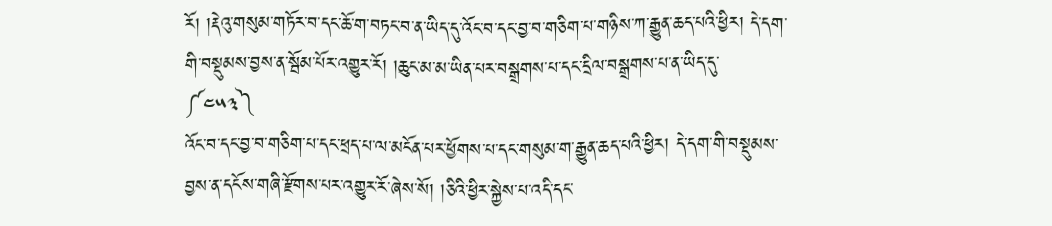རོ། །རྡེའུ་གསུམ་གཏོར་བ་དང་ཆོ་ག་བཏང་བ་ན་ཡིད་དུ་འོང་བ་དང་བྱ་བ་གཅིག་པ་གཉིས་ཀ་རྒྱུན་ཆད་པའི་ཕྱིར། དེ་དག་གི་བསྡུམས་བྱས་ན་སྦོམ་པོར་འགྱུར་རོ། །ཆུང་མ་མ་ཡིན་པར་བསྒྲགས་པ་དང་དྲིལ་བསྒྲགས་པ་ན་ཡིད་དུ་
༼༤༥༣༽
འོང་བ་དང་བྱ་བ་གཅིག་པ་དང་ཕྲད་པ་ལ་མངོན་པར་ཕྱོགས་པ་དང་གསུམ་ག་རྒྱུན་ཆད་པའི་ཕྱིར། དེ་དག་གི་བསྡུམས་བྱས་ན་དངོས་གཞི་རྫོགས་པར་འགྱུར་རོ་ཞེས་སོ། །ཅིའི་ཕྱིར་སྐྱེས་པ་འདི་དང་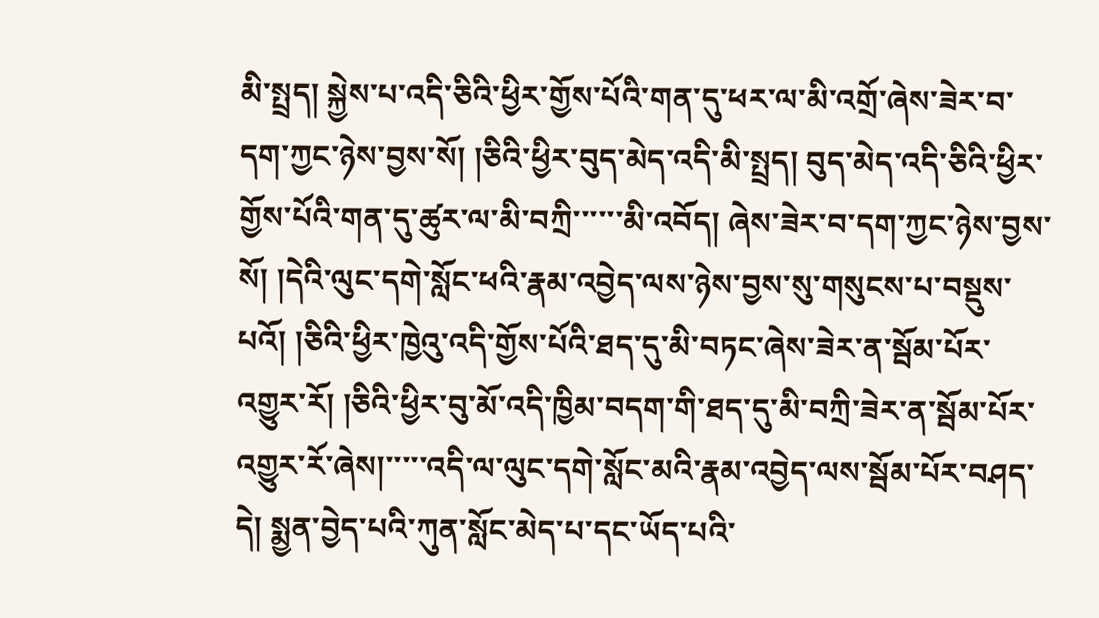མི་སྤྲད། སྐྱེས་པ་འདི་ཅིའི་ཕྱིར་གྱོས་པོའི་གན་དུ་ཕར་ལ་མི་འགྲོ་ཞེས་ཟེར་བ་དག་ཀྱང་ཉེས་བྱས་སོ། །ཅིའི་ཕྱིར་བུད་མེད་འདི་མི་སྤྲད། བུད་མེད་འདི་ཅིའི་ཕྱིར་གྱོས་པོའི་གན་དུ་ཚུར་ལ་མི་བཀྲི་་་་་་མི་འབོད། ཞེས་ཟེར་བ་དག་ཀྱང་ཉེས་བྱས་སོ། །དེའི་ལུང་དགེ་སློང་ཕའི་རྣམ་འབྱེད་ལས་ཉེས་བྱས་སུ་གསུངས་པ་བསྡུས་པའོ། །ཅིའི་ཕྱིར་ཁྱེའུ་འདི་གྱོས་པོའི་ཐད་དུ་མི་བཏང་ཞེས་ཟེར་ན་སྦོམ་པོར་འགྱུར་རོ། །ཅིའི་ཕྱིར་བུ་མོ་འདི་ཁྱིམ་བདག་གི་ཐད་དུ་མི་བཀྲི་ཟེར་ན་སྦོམ་པོར་འགྱུར་རོ་ཞེས།་་་་་འདི་ལ་ལུང་དགེ་སློང་མའི་རྣམ་འབྱེད་ལས་སྦོམ་པོར་བཤད་དེ། སྨྱན་བྱེད་པའི་ཀུན་སློང་མེད་པ་དང་ཡོད་པའི་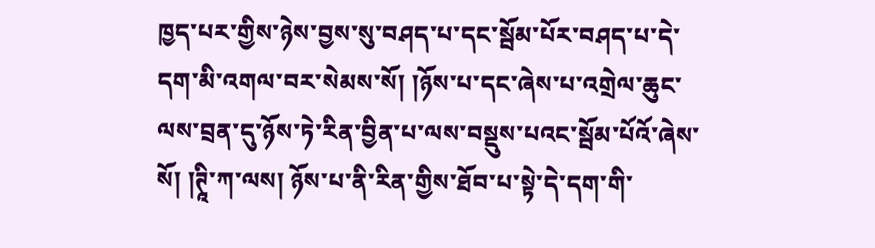ཁྱད་པར་གྱིས་ཉེས་བྱས་སུ་བཤད་པ་དང་སྦོམ་པོར་བཤད་པ་དེ་དག་མི་འགལ་བར་སེམས་སོ། །ཉོས་པ་དང་ཞེས་པ་འགྲེལ་ཆུང་ལས་བྲན་དུ་ཉོས་ཏེ་རིན་བྱིན་པ་ལས་བསྡུས་པའང་སྦོམ་པོའོ་ཞེས་སོ། །ཊཱི་ཀ་ལས། ཉོས་པ་ནི་རིན་གྱིས་ཐོབ་པ་སྟེ་དེ་དག་གི་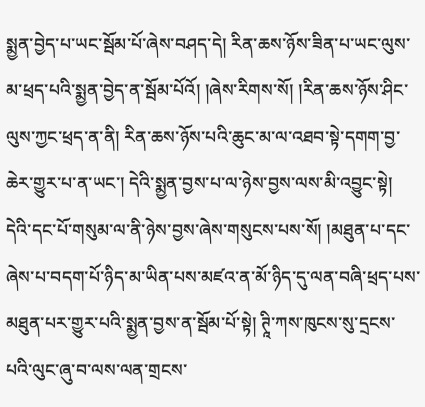སྨྱན་བྱེད་པ་ཡང་སྦོམ་པོ་ཞེས་བཤད་དེ། རིན་ཆས་ཉོས་ཟིན་པ་ཡང་ལུས་མ་ཕྲད་པའི་སྨྱན་བྱེད་ན་སྦོམ་པོའོ། །ཞེས་རིགས་སོ། །རིན་ཆས་ཉོས་ཤིང་ལུས་ཀྱང་ཕྲད་ན་ནི། རིན་ཆས་ཉོས་པའི་ཆུང་མ་ལ་འཐབ་སྟེ་དགག་བྱ་ཆེར་གྱུར་པ་ན་ཡང་། དེའི་སྨྱན་བྱས་པ་ལ་ཉེས་བྱས་ལས་མི་འབྱུང་སྟེ། དེའི་དང་པོ་གསུམ་ལ་ནི་ཉེས་བྱས་ཞེས་གསུངས་པས་སོ། །མཐུན་པ་དང་ཞེས་པ་བདག་པོ་ཉིད་མ་ཡིན་པས་མཛའ་ན་མོ་ཉིད་དུ་ལན་བཞི་ཕྲད་པས་མཐུན་པར་གྱུར་པའི་སྨྱན་བྱས་ན་སྦོམ་པོ་སྟེ། ཊཱི་ཀས་ཁུངས་སུ་དྲངས་པའི་ལུང་ཞུ་བ་ལས་ལན་གྲངས་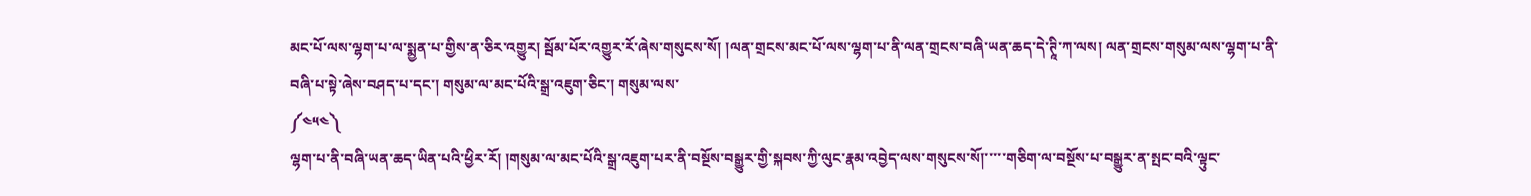མང་པོ་ལས་ལྷག་པ་ལ་སྨྱན་པ་གྱིས་ན་ཅིར་འགྱུར། སྦོམ་པོར་འགྱུར་རོ་ཞེས་གསུངས་སོ། །ལན་གྲངས་མང་པོ་ལས་ལྷག་པ་ནི་ལན་གྲངས་བཞི་ཡན་ཆད་དེ་ཊཱི་ཀ་ལས། ལན་གྲངས་གསུམ་ལས་ལྷག་པ་ནི་བཞི་པ་སྟེ་ཞེས་བཤད་པ་དང་། གསུམ་ལ་མང་པོའི་སྒྲ་འཇུག་ཅིང་། གསུམ་ལས་
༼༤༥༤༽
ལྷག་པ་ནི་བཞི་ཡན་ཆད་ཡིན་པའི་ཕྱིར་རོ། །གསུམ་ལ་མང་པོའི་སྒྲ་འཇུག་པར་ནི་བསྔོས་བསྒྱུར་གྱི་སྐབས་ཀྱི་ལུང་རྣམ་འབྱེད་ལས་གསུངས་སོ།་་་་་གཅིག་ལ་བསྔོས་པ་བསྒྱུར་ན་སྤང་བའི་ལྟུང་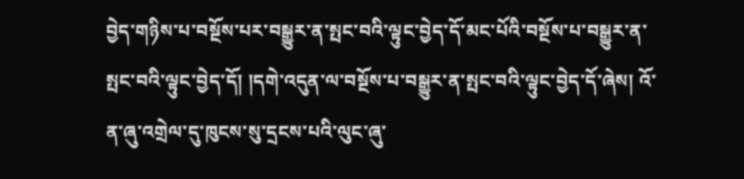བྱེད་གཉིས་པ་བསྔོས་པར་བསྒྱུར་ན་སྤང་བའི་ལྟུང་བྱེད་དོ་མང་པོའི་བསྔོས་པ་བསྒྱུར་ན་སྤང་བའི་ལྟུང་བྱེད་དོ། །དགེ་འདུན་ལ་བསྔོས་པ་བསྒྱུར་ན་སྤང་བའི་ལྟུང་བྱེད་དོ་ཞེས། འོ་ན་ཞུ་འགྲེལ་དུ་ཁུངས་སུ་དྲངས་པའི་ལུང་ཞུ་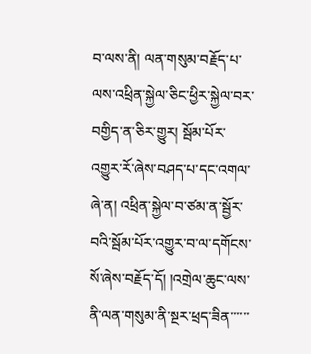བ་ལས་ནི། ལན་གསུམ་བརྗོད་པ་ལས་འཕྲིན་སྐྱེལ་ཅིང་ཕྱིར་སྐྱེལ་བར་བགྱིད་ན་ཅིར་གྱུར། སྦོམ་པོར་འགྱུར་རོ་ཞེས་བཤད་པ་དང་འགལ་ཞེ་ན། འཕྲིན་སྐྱེལ་བ་ཙམ་ན་སྦྱོར་བའི་སྦོམ་པོར་འགྱུར་བ་ལ་དགོངས་སོ་ཞེས་བརྗོད་དོ། །འགྲེལ་ཆུང་ལས་ནི་ལན་གསུམ་ནི་སྔར་ཕྲད་ཟིན་་་་་་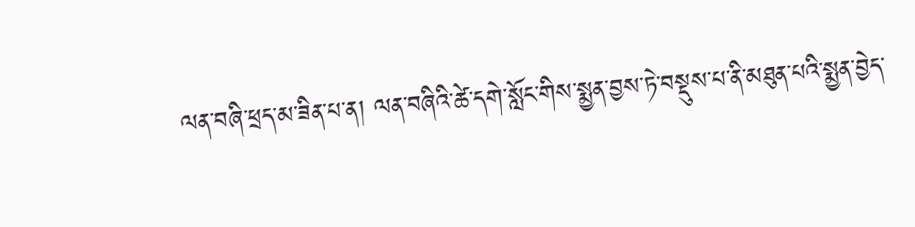ལན་བཞི་ཕྲད་མ་ཟིན་པ་ན། ལན་བཞིའི་ཚེ་དགེ་སློང་གིས་སྨྱན་བྱས་ཏེ་བསྡུས་པ་ནི་མཐུན་པའི་སྨྱན་བྱེད་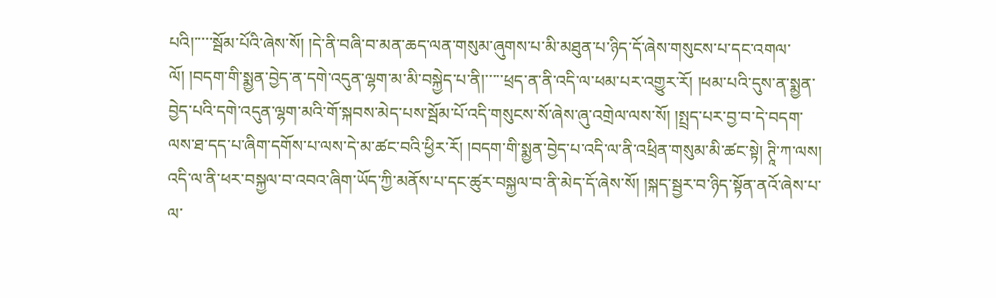པའི།་་་་་སྦོམ་པོའི་ཞེས་སོ། །དེ་ནི་བཞི་བ་མན་ཆད་ལན་གསུམ་ཞུགས་པ་མི་མཐུན་པ་ཉིད་དོ་ཞེས་གསུངས་པ་དང་འགལ་ལོ། །བདག་གི་སྨྱན་བྱེད་ན་དགེ་འདུན་ལྷག་མ་མི་བསྐྱེད་པ་ནི།་་་་་ཕྲད་ན་ནི་འདི་ལ་ཕམ་པར་འགྱུར་རོ། །ཕམ་པའི་དུས་ན་སྨྱན་བྱེད་པའི་དགེ་འདུན་ལྷག་མའི་གོ་སྐབས་མེད་པས་སྦོམ་པོ་འདི་གསུངས་སོ་ཞེས་ཞུ་འགྲེལ་ལས་སོ། །སྤྲད་པར་བྱ་བ་དེ་བདག་ལས་ཐ་དད་པ་ཞིག་དགོས་པ་ལས་དེ་མ་ཚང་བའི་ཕྱིར་རོ། །བདག་གི་སྨྱན་བྱེད་པ་འདི་ལ་ནི་འཕྲིན་གསུམ་མི་ཚང་སྟེ། ཊཱི་ཀ་ལས། འདི་ལ་ནི་ཕར་བསྐྱལ་བ་འབའ་ཞིག་ཡོད་ཀྱི་མནོས་པ་དང་ཚུར་བསྐྱལ་བ་ནི་མེད་དོ་ཞེས་སོ། །སྐད་སྦྱར་བ་ཉིད་སྟོན་ནའོ་ཞེས་པ་ལ་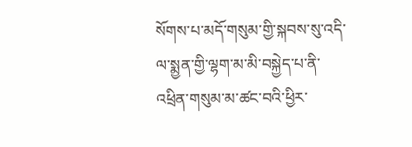སོགས་པ་མདོ་གསུམ་གྱི་སྐབས་སུ་འདི་ལ་སྨྱན་གྱི་ལྷག་མ་མི་བསྐྱེད་པ་ནི་འཕྲིན་གསུམ་མ་ཚང་བའི་ཕྱིར་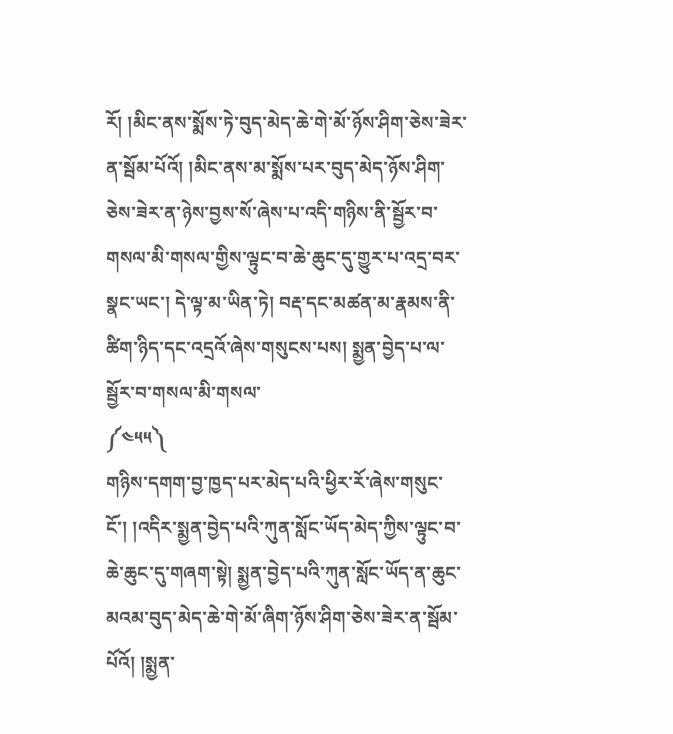རོ། །མིང་ནས་སྨོས་ཏེ་བུད་མེད་ཆེ་གེ་མོ་ཉོས་ཤིག་ཅེས་ཟེར་ན་སྦོམ་པོའོ། །མིང་ནས་མ་སྨོས་པར་བུད་མེད་ཉོས་ཤིག་ཅེས་ཟེར་ན་ཉེས་བྱས་སོ་ཞེས་པ་འདི་གཉིས་ནི་སྦྱོར་བ་གསལ་མི་གསལ་གྱིས་ལྟུང་བ་ཆེ་ཆུང་དུ་གྱུར་པ་འདྲ་བར་སྣང་ཡང་། དེ་ལྟ་མ་ཡིན་ཏེ། བརྡ་དང་མཚན་མ་རྣམས་ནི་ཚིག་ཉིད་དང་འདྲའོ་ཞེས་གསུངས་པས། སྨྱན་བྱེད་པ་ལ་སྦྱོར་བ་གསལ་མི་གསལ་
༼༤༥༥༽
གཉིས་དགག་བྱ་ཁྱད་པར་མེད་པའི་ཕྱིར་རོ་ཞེས་གསུང་ངོ་། །འདིར་སྨྱན་བྱེད་པའི་ཀུན་སློང་ཡོད་མེད་ཀྱིས་ལྟུང་བ་ཆེ་ཆུང་དུ་གཞག་སྟེ། སྨྱན་བྱེད་པའི་ཀུན་སློང་ཡོད་ན་ཆུང་མའམ་བུད་མེད་ཆེ་གེ་མོ་ཞིག་ཉོས་ཤིག་ཅེས་ཟེར་ན་སྦོམ་པོའོ། །སྨྱན་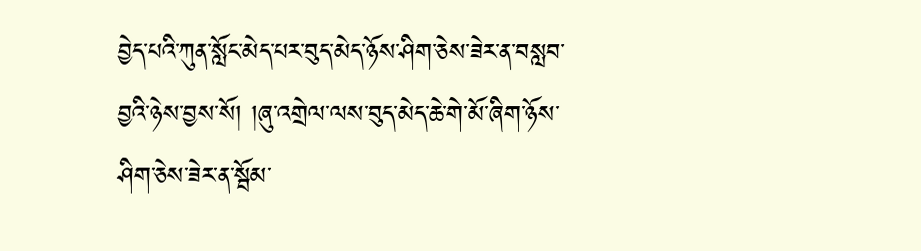བྱེད་པའི་ཀུན་སློང་མེད་པར་བུད་མེད་ཉོས་ཤིག་ཅེས་ཟེར་ན་བསླབ་བྱའི་ཉེས་བྱས་སོ། །ཞུ་འགྲེལ་ལས་བུད་མེད་ཆེ་གེ་མོ་ཞིག་ཉོས་ཤིག་ཅེས་ཟེར་ན་སྦོམ་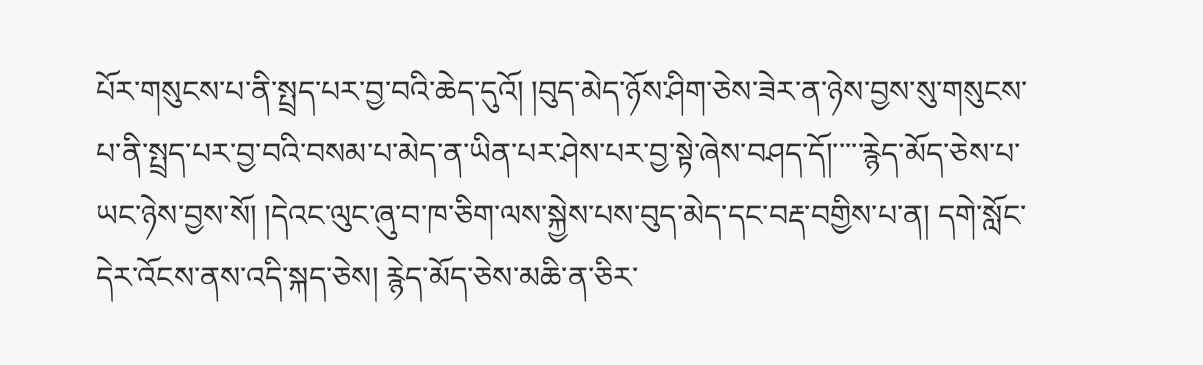པོར་གསུངས་པ་ནི་སྤྲད་པར་བྱ་བའི་ཆེད་དུའོ། །བུད་མེད་ཉོས་ཤིག་ཅེས་ཟེར་ན་ཉེས་བྱས་སུ་གསུངས་པ་ནི་སྤྲད་པར་བྱ་བའི་བསམ་པ་མེད་ན་ཡིན་པར་ཤེས་པར་བྱ་སྟེ་ཞེས་བཤད་དོ།་་་་་རྙེད་མོད་ཅེས་པ་ཡང་ཉེས་བྱས་སོ། །དེའང་ལུང་ཞུ་བ་ཁ་ཅིག་ལས་སྐྱེས་པས་བུད་མེད་དང་བརྡ་བགྱིས་པ་ན། དགེ་སློང་དེར་འོངས་ནས་འདི་སྐད་ཅེས། རྙེད་མོད་ཅེས་མཆི་ན་ཅིར་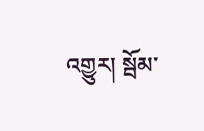འགྱུར། སྦོམ་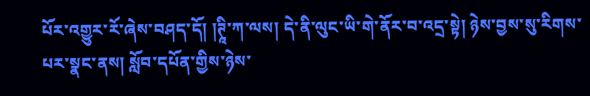པོར་འགྱུར་རོ་ཞེས་བཤད་དོ། །ཊཱི་ཀ་ལས། དེ་ནི་ལུང་ཡི་གེ་ནོར་བ་འདྲ་སྟེ། ཉེས་བྱས་སུ་རིགས་པར་སྣང་ནས། སློབ་དཔོན་གྱིས་ཉེས་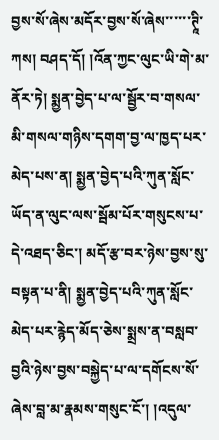བྱས་སོ་ཞེས་མདོར་བྱས་སོ་ཞེས་་་་་་ཊཱི་ཀས། བཤད་དོ། །འོན་ཀྱང་ལུང་ཡི་གེ་མ་ནོར་ཏེ། སྨྱན་བྱེད་པ་ལ་སྦྱོར་བ་གསལ་མི་གསལ་གཉིས་དགག་བྱ་ལ་ཁྱད་པར་མེད་པས་ན། སྨྱན་བྱེད་པའི་ཀུན་སློང་ཡོད་ན་ལུང་ལས་སྦོམ་པོར་གསུངས་པ་དེ་འཐད་ཅིང་། མདོ་རྩ་བར་ཉེས་བྱས་སུ་བསྟན་པ་ནི། སྨྱན་བྱེད་པའི་ཀུན་སློང་མེད་པར་རྙེད་མོད་ཅེས་སྨྲས་ན་བསླབ་བྱའི་ཉེས་བྱས་བསྐྱེད་པ་ལ་དགོངས་སོ་ཞེས་བླ་མ་རྣམས་གསུང་ངོ་། །འདུལ་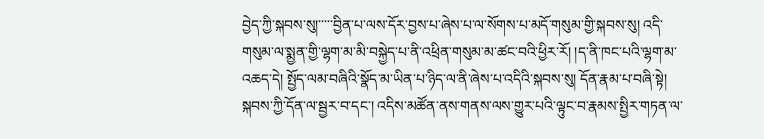བྱེད་ཀྱི་སྐབས་སུ།་་་་་བྱིན་པ་ལས་དོར་བྱས་པ་ཞེས་པ་ལ་སོགས་པ་མདོ་གསུམ་གྱི་སྐབས་སུ། འདི་གསུམ་ལ་སྨྱན་གྱི་ལྷག་མ་མི་བསྐྱེད་པ་ནི་འཕྲིན་གསུམ་མ་ཚང་བའི་ཕྱིར་རོ། །ད་ནི་ཁང་པའི་ལྷག་མ་འཆད་དེ། སྤྱོད་ལམ་བཞིའི་སྣོད་མ་ཡིན་པ་ཉིད་ལ་ནི་ཞེས་པ་འདིའི་སྐབས་སུ། དོན་རྣམ་པ་བཞི་སྟེ། སྐབས་ཀྱི་དོན་ལ་སྦྱར་བ་དང་། འདིས་མཚོན་ནས་གནས་ལས་གྱུར་པའི་ལྟུང་བ་རྣམས་སྤྱིར་གཏན་ལ་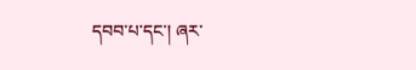དབབ་པ་དང་། ཞར་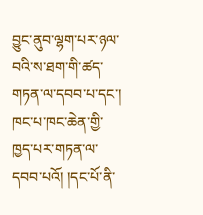བྱུང་ནུབ་ལྷག་པར་ཉལ་བའི་ས་ཐག་གི་ཚད་གཏན་ལ་དབབ་པ་དང་། ཁང་པ་ཁང་ཆེན་གྱི་ཁྱད་པར་གཏན་ལ་དབབ་པའོ། །དང་པོ་ནི་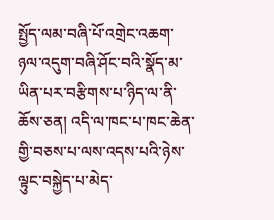སྤྱོད་ལམ་བཞི་པོ་འགྲེང་འཆག་ཉལ་འདུག་བཞི་ཤོང་བའི་སྣོད་མ་ཡིན་པར་བརྩིགས་པ་ཉིད་ལ་ནི་ཆོས་ཅན། འདི་ལ་ཁང་པ་ཁང་ཆེན་གྱི་བཅས་པ་ལས་འདས་པའི་ཉེས་ལྟུང་བསྐྱེད་པ་མེད་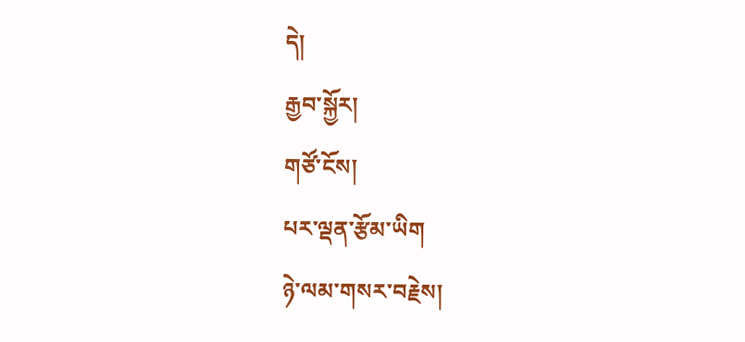དེ།
རྒྱབ་སྐྱོར།
གཙོ་ངོས།
པར་ལྡན་རྩོམ་ཡིག
ཉེ་ལམ་གསར་བརྗེས།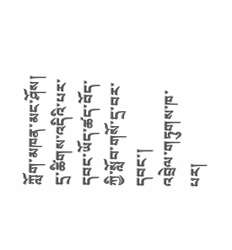ཀློག་མཁན་མང་ཤོས།
དྲ་ཚིགས་འདིའི་པར་དབང་ཡོད་ཚད་བོད་ཀྱི་སློབ་གསོ་དྲ་བར་དབང་།
འབྲེལ་གཏུགས་ཁ་པར།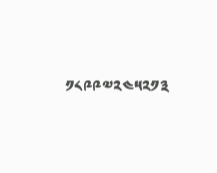༡༨༩༩༧༢༤༥༢༡༣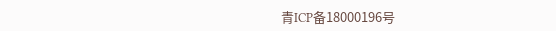青ICP备18000196号